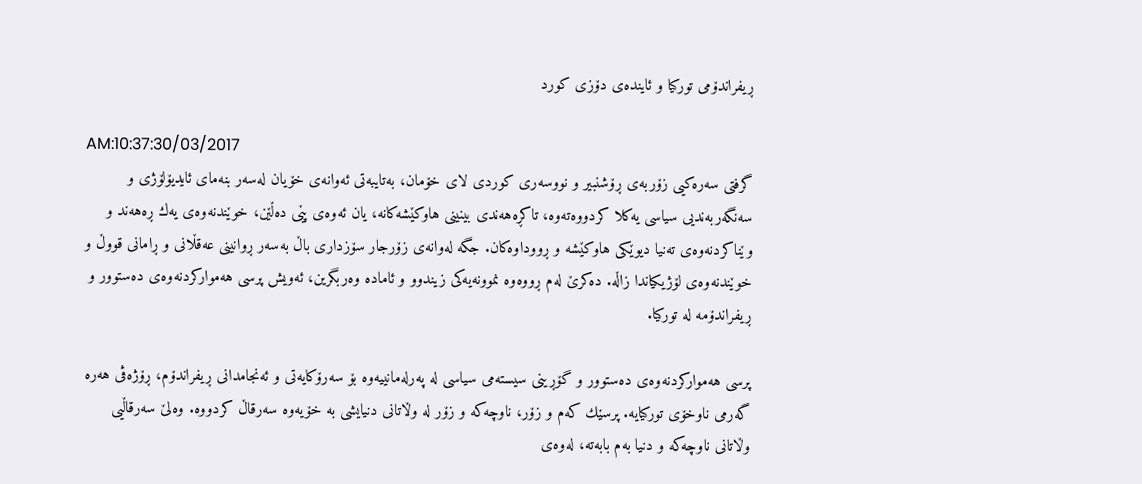ڕیفراندۆمی توركیا و ئاینده‌ی دۆزی كورد

AM:10:37:30/03/2017
گرفتی سه‌ره‌كیی زۆربه‌ی ڕۆشنبیر و نووسه‌ری كوردی لای خۆمان، به‌تایبه‌تی ئه‌وانه‌ی خۆیان له‌سه‌ر بنه‌مای ئایدیۆلۆژی و سه‌نگه‌ربه‌ندیی سیاسی یه‌كلا كردووه‌ته‌وه‌، تاكڕه‌هه‌ندی بینینی هاوكێشه‌كانه‌، یان ئه‌وه‌ی پێی ده‌ڵێن، خوێندنه‌وه‌ی یه‌ك ڕه‌هه‌ند و  وێناكردنه‌وه‌ی ته‌نیا دیوێكی هاوكێشه‌ و ڕووداوه‌كان. جگه‌ له‌وانه‌ی زۆرجار سۆزداری باڵ به‌سه‌ر ڕوانینی عه‌قڵانی و ڕامانی قووڵ و خوێندنه‌وه‌ی لۆژیكیاندا زاڵه‌. ده‌كرێ له‌م ڕووه‌وه‌ نموونه‌یه‌كی زیندوو و ئاماده‌ وه‌ربگرین، ئه‌ویش پرسی هه‌مواركردنه‌وه‌ی ده‌ستوور و ڕیفراندۆمه‌ له‌ توركیا.

پرسی هه‌مواركردنه‌وه‌ی ده‌ستوور و گۆڕینی سیسته‌می سیاسی له‌ په‌رله‌مانییه‌وه‌ بۆ سه‌رۆكایه‌تی و ئه‌نجامدانی ڕیفراندۆم، ڕۆژه‌ڤی هه‌ره گه‌رمی ناوخۆی توركیایه‌. پرسێك كه‌م و زۆر، ناوچه‌كه‌ و زۆر له‌ وڵاتانی دنیایشی به‌ خۆیه‌وه‌ سه‌رقاڵ كردووه‌. وه‌لێ سه‌رقاڵیی وڵاتانی ناوچه‌كه‌ و دنیا به‌م بابه‌ته‌، له‌وه‌ی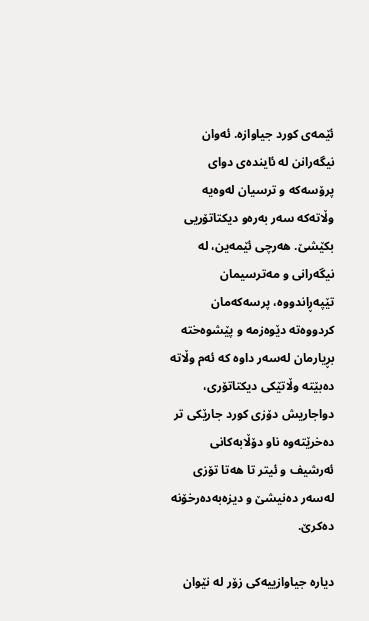ئێمه‌ی كورد جیاوازه‌. ئه‌وان نیگه‌رانن له‌ ئاینده‌ی دوای پرۆسه‌كه‌ و ترسیان له‌وه‌یه‌ وڵاته‌كه‌ سه‌ر به‌ره‌و دیكتاتۆریی بكێشێ. هه‌رچی ئێمه‌ین، له‌ نیگه‌رانی و مه‌ترسیمان تێپه‌ڕاندووه‌، پرسه‌كه‌مان كردووه‌ته‌ دێوه‌زمه‌ و پێشوه‌خته‌ بڕیارمان له‌سه‌ر داوه‌ كه‌ ئه‌م وڵاته‌ ده‌بێته‌ وڵاتێكی دیكتاتۆری، دواجاریش دۆزی كورد جارێكی تر ده‌خرێته‌وه‌ ناو دۆڵابه‌كانی ئه‌رشیف و ئیتر تا هه‌تا تۆزی له‌سه‌ر ده‌نیشێ و دیزه‌به‌ده‌رخۆنه‌ ده‌كرێ.

دیاره‌ جیاوازییه‌كی زۆر له‌ نێوان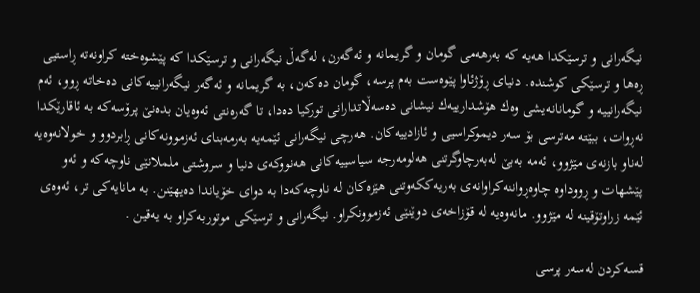نیگه‌رانی و ترسێكدا هه‌یه‌ كه‌ به‌رهه‌می گومان و گریمانه‌ و ئه‌گه‌رن، له‌گه‌ڵ نیگه‌رانی و ترسێكدا كه‌ پێشوه‌خته‌ كراونه‌ته‌ ڕاستیی ڕه‌ها و ترسێكی كوشنده‌. دنیای ڕۆژئاوا پێوه‌ست به‌م پرسه‌، گومان ده‌كه‌ن، به‌ گریمانه‌ و ئه‌گه‌ر نیگه‌رانییه‌كانی ده‌خاته‌ ڕوو، ئه‌م نیگه‌رانییه‌ و گومانانه‌یشی وه‌ك هۆشدارییه‌ك نیشانی ده‌سه‌ڵاتدارانی توركیا ده‌دا، تا گه‌ره‌نتی ئه‌وه‌یان بده‌نێ پرۆسه‌كه‌ به‌ ئاقارێكدا نه‌ڕوات، ببێته‌ مه‌ترسی بۆ سه‌ر دیموكراسیی و ئازادییه‌كان. هه‌رچی نیگه‌رانی ئێمه‌یه‌ به‌رمه‌بنای ئه‌زموونه‌كانی ڕابردوو و خولانه‌وه‌یه‌ له‌ناو بازنه‌ی مێژوو، ئه‌مه‌ به‌بێ له‌به‌رچاوگرتنی هه‌لومه‌رجه‌ سیاسییه‌كانی هه‌نووكه‌ی دنیا و سروشتی ململانێی ناوچه‌كه‌ و ئه‌و پێشهات و ڕووداوه‌ چاوه‌ڕواننه‌كراوانه‌ی به‌ریه‌ككه‌وتنی هێزه‌كان له‌ ناوچه‌كه‌دا به‌ دوای خۆیاندا ده‌یهێنن. به‌ مانایه‌كی تر، ئه‌وه‌ی ئێمه‌ زراوتۆقینه‌ له‌ مێژوو. مانه‌وه‌یه‌ له‌ قۆزاخه‌ی دوێنێی ئه‌زموونكراو. نیگه‌رانی و ترسێكی موتوربه‌كراو به‌ یه‌قین .

قسه‌كردن له‌سه‌ر پرسی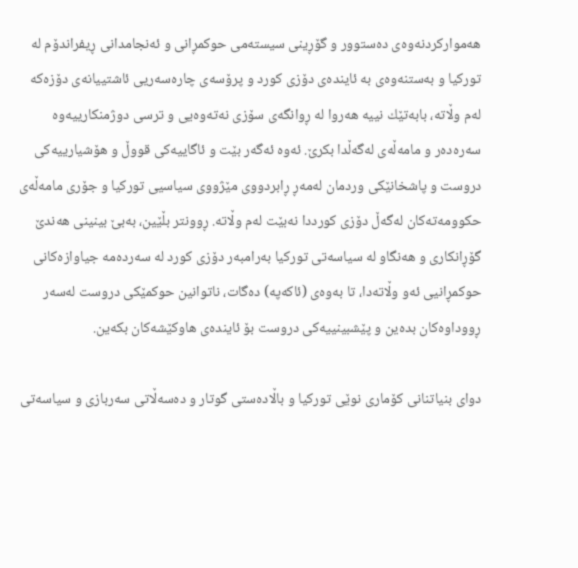هه‌مواركردنه‌وه‌ی ده‌ستوور و گۆڕینی سیسته‌می حوكمڕانی و ئه‌نجامدانی ڕیفراندۆم له‌ توركیا و به‌ستنه‌وه‌ی به‌ ئاینده‌ی دۆزی كورد و پرۆسه‌ی چاره‌سه‌ریی ئاشتییانه‌ی دۆزه‌كه‌ له‌م وڵاته‌، بابه‌تێك نییه‌ هه‌روا له‌ ڕوانگه‌ی سۆزی نه‌ته‌وه‌یی و ترسی دوژمنكارییه‌وه‌ سه‌ره‌ده‌ر و مامه‌ڵه‌ی له‌گه‌ڵدا بكرێ. ئه‌وه‌ ئه‌گه‌ر بێت و ئاگاییه‌كی قووڵ و هۆشیارییه‌كی دروست و پاشخانێكی وردمان له‌مه‌ڕ ڕابردووی مێژووی سیاسیی توركیا و جۆری مامه‌ڵه‌ی حكوومه‌ته‌كان له‌گه‌ڵ دۆزی كورددا نه‌بێت له‌م وڵاته‌. ڕوونتر بڵێین، به‌بێ بینینی هه‌ندێ گۆڕانكاری و هه‌نگاو له‌ سیاسه‌تی توركیا به‌رامبه‌ر دۆزی كورد له‌ سه‌رده‌مه‌ جیاوازه‌كانی حوكمڕانیی ئه‌و وڵاته‌دا، تا به‌وه‌ی (ئاكه‌په‌) ده‌گات، ناتوانین حوكمێكی دروست له‌سه‌ر ڕووداوه‌كان بده‌ین و پێشبینییه‌كی دروست بۆ ئاینده‌ی هاوكێشه‌كان بكه‌ین.

دوای بنیاتنانی كۆماری نوێی توركیا و باڵاده‌ستی گوتار و ده‌سه‌ڵاتی سه‌ربازی و سیاسه‌تی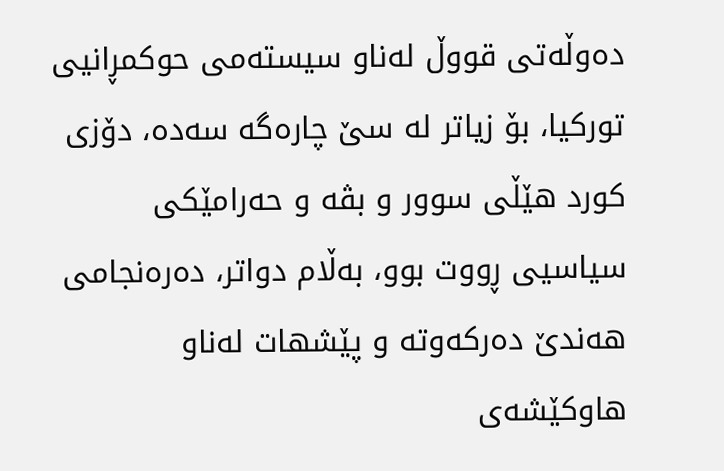ده‌وڵه‌تی قووڵ له‌ناو سیسته‌می حوكمڕانیی توركیا، بۆ زیاتر له‌ سێ چاره‌گه‌ سه‌ده‌، دۆزی كورد هێڵی سوور و بڤه‌ و حه‌رامێكی سیاسیی ڕووت بوو، به‌ڵام دواتر، ده‌ره‌نجامی هه‌ندێ ده‌ركه‌وته‌ و پێشهات له‌ناو هاوكێشه‌ی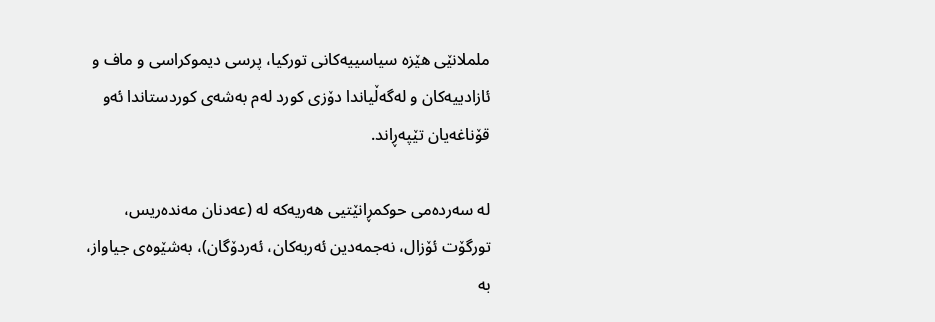ململانێی هێزه‌ سیاسییه‌كانی توركیا، پرسی دیموكراسی و ماف و ئازادییه‌كان و له‌گه‌ڵیاندا دۆزی كورد له‌م به‌شه‌ی كوردستاندا ئه‌و قۆناغه‌یان تێپه‌ڕاند.

له‌ سه‌رده‌می حوكمڕانێتیی هه‌ریه‌كه‌ له‌ (عه‌دنان مه‌نده‌ریس، تورگۆت ئۆزال، نه‌جمه‌دین ئه‌ربه‌كان، ئه‌ردۆگان)، به‌شێوه‌ی جیاواز، به‌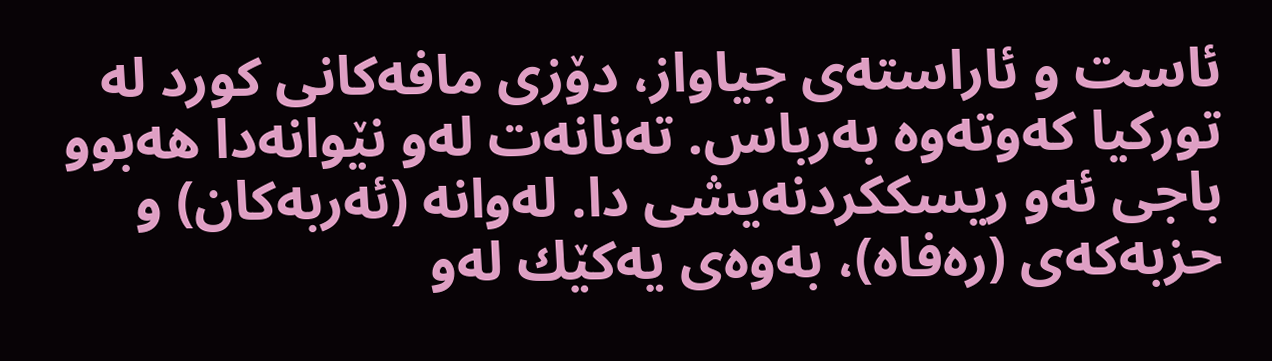ئاست و ئاراسته‌ی جیاواز، دۆزی مافه‌كانی كورد له‌ توركیا كه‌وته‌وه‌ به‌رباس. ته‌نانه‌ت له‌و نێوانه‌دا هه‌بوو باجی ئه‌و ریسككردنه‌یشی دا. له‌وانه‌ (ئه‌ربه‌كان) و حزبه‌كه‌ی (ره‌فاه)، به‌وه‌ی یه‌كێك له‌و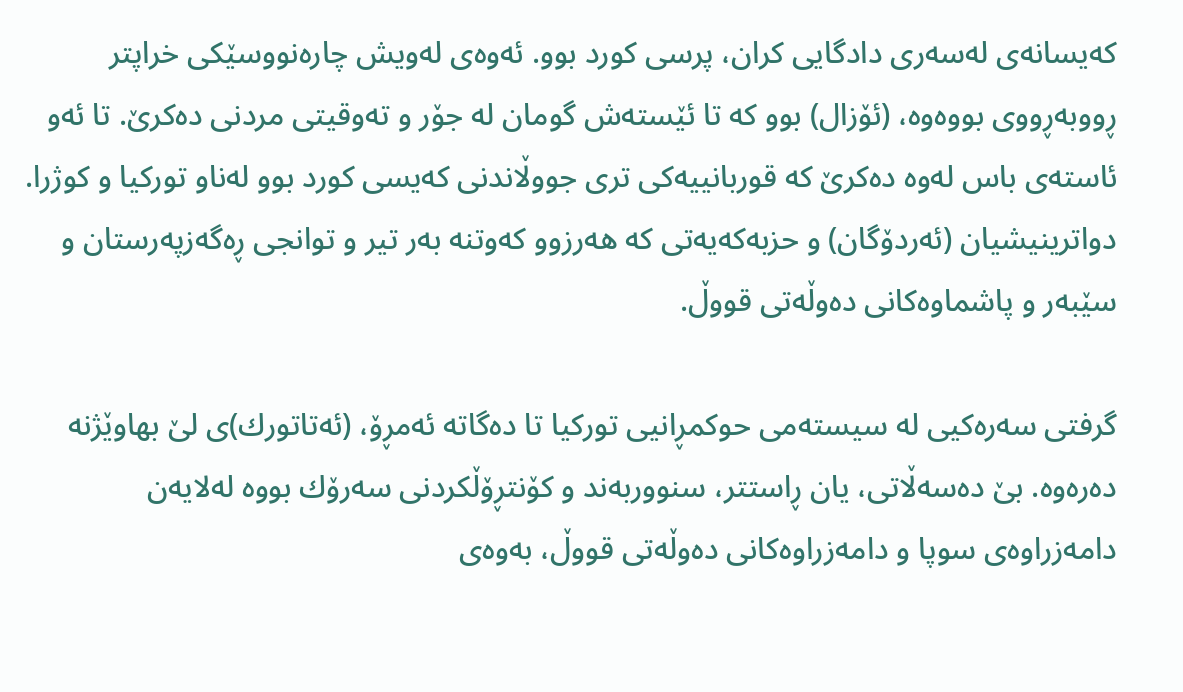كه‌یسانه‌ی له‌سه‌ری دادگایی كران، پرسی كورد بوو. ئه‌وه‌ی له‌ویش چاره‌نووسێكی خراپتر ڕووبه‌ڕووی بووه‌وه‌، (ئۆزال) بوو كه‌ تا ئێسته‌ش گومان له‌ جۆر و ته‌وقیتی مردنی ده‌كرێ. تا ئه‌و ئاسته‌ی باس له‌وه‌ ده‌كرێ كه‌ قوربانییه‌كی تری جووڵاندنی كه‌یسی كورد بوو له‌ناو توركیا و كوژرا. دواترینیشیان (ئه‌ردۆگان) و حزبه‌كه‌یه‌تی كه‌ هه‌رزوو كه‌وتنه‌ به‌ر تیر و توانجی ڕه‌گه‌زپه‌رستان و سێبه‌ر و پاشماوه‌كانی ده‌وڵه‌تی قووڵ.

گرفتی سه‌ره‌كیی له‌ سیسته‌می حوكمڕانیی توركیا تا ده‌گاته‌ ئه‌مڕۆ، (ئه‌تاتورك)ی لێ بهاوێژنه‌ ده‌ره‌وه‌. بێ ده‌سه‌ڵاتی، یان ڕاستتر، سنووربه‌ند و كۆنتڕۆڵكردنی سه‌رۆك بووه‌ له‌لایه‌ن دامه‌زراوه‌ی سوپا و دامه‌زراوه‌كانی ده‌وڵه‌تی قووڵ، به‌وه‌ی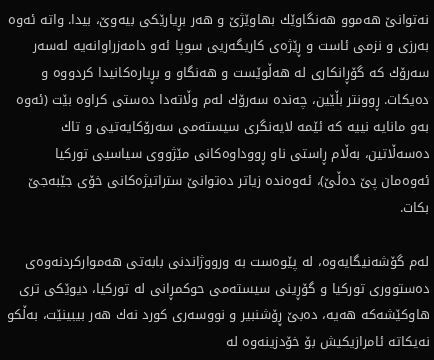نه‌توانێ هه‌موو هه‌نگاوێك بهاوێژێ و هه‌ر بڕیارێكی بیه‌وێ، بیدا. واته‌ ئه‌وه‌ به‌رزی و نزمی ئاست و ڕێژه‌ی كاریگه‌ریی سوپا ئه‌و دامه‌زراوانه‌یه‌ له‌سه‌ر سه‌رۆك كه‌ گۆڕانكاری له‌ هه‌ڵوێست و هه‌نگاو و بڕیاره‌كانیدا كردووه‌ و ده‌یكات. ڕوونتر بڵێین، چه‌نده‌ سه‌رۆك له‌م وڵاته‌دا ده‌ستی كراوه‌ بێت (ئه‌وه‌ به‌و مانایه‌ نییه‌ كه‌ ئێمه‌ لایه‌نگری سیسته‌می سه‌رۆكایه‌تیی و تاك ده‌سه‌ڵاتین، به‌ڵام ڕاستی ناو ڕووداوه‌كانی مێژووی سیاسیی توركیا ئه‌وه‌مان پێ ده‌ڵێ)، ئه‌وه‌نده‌ زیاتر ده‌توانێ ستراتیژه‌كانی خۆی جێبه‌جێ بكات.

له‌م گۆشه‌نیگایه‌وه‌، له‌ پێوه‌ست به‌ ورووژاندنی بابه‌تی هه‌مواركردنه‌وه‌ی ده‌ستووری توركیا و گۆڕینی سیسته‌می حوكمڕانی له‌ توركیا، دیوێكی تری هاوكێشه‌كه‌ هه‌یه‌، ده‌بێ ڕۆشنبیر و نووسه‌ری كورد نه‌ك هه‌ر بیبینێت، به‌ڵكو نه‌یكاته‌ ئامرازیكیش بۆ خۆدزینه‌وه‌ له‌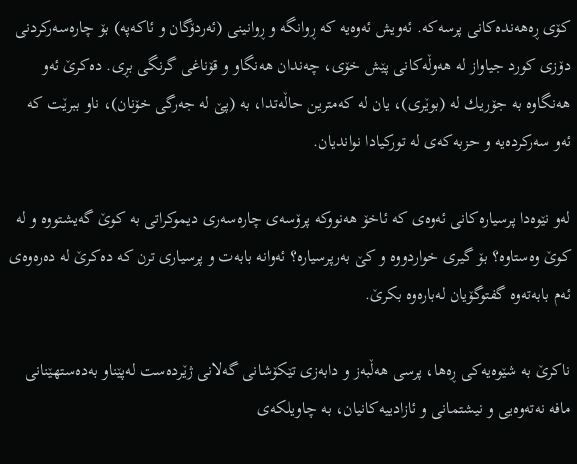كۆی ڕه‌هه‌نده‌كانی پرسه‌كه‌. ئه‌ویش ئه‌وه‌یه‌ كه‌ ڕوانگه‌ و ڕوانینی (ئه‌ردۆگان و ئاكه‌په‌) بۆ چاره‌سه‌ركردنی دۆزی كورد جیاواز له‌ هه‌وڵه‌كانی پێش خۆی، چه‌ندان هه‌نگاو و قۆناغی گرنگی بڕی. ده‌كرێ ئه‌و هه‌نگاوه‌ به‌ جۆریك له‌ (بوێری)، یان له‌ كه‌مترین حاڵه‌تدا، به‌ (پێ له‌ جه‌رگی خۆنان)، ناو ببرێت كه‌ ئه‌و سه‌ركرده‌یه‌ و حزبه‌كه‌ی له‌ توركیادا نواندیان.

له‌و نێوه‌دا پرسیاره‌كانی ئه‌وه‌ی كه‌ ئاخۆ هه‌نووكه‌ پرۆسه‌ی چاره‌سه‌ری دیموكراتی به‌ كوێ گه‌یشتووه‌ و له‌ كوێ وه‌ستاوه‌؟ بۆ گیری خواردووه‌ و كێ به‌رپرسیاره‌؟ ئه‌وانه‌ بابه‌ت و پرسیاری ترن كه‌ ده‌كرێ له‌ ده‌ره‌وه‌ی ئه‌م بابه‌ته‌وه‌ گفتوگۆیان له‌باره‌وه‌ بكرێ.

ناكرێ به‌ شێوه‌یه‌كی ڕه‌ها، پرسی هه‌ڵبه‌ز و دابه‌زی تێكۆشانی گه‌لانی ژێرده‌ست له‌پێناو به‌ده‌ستهێنانی مافه‌ نه‌ته‌وه‌یی و نیشتمانی و ئازادییه‌كانیان، به‌ چاویلكه‌ی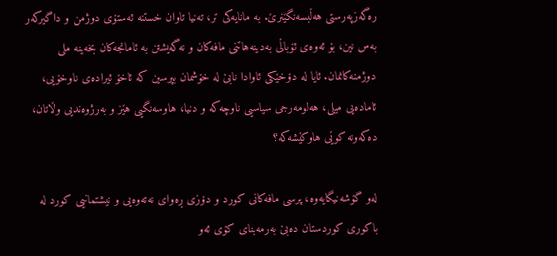ره‌گه‌زپه‌رستی هه‌ڵبسه‌نگێنرێ. به‌ مانایه‌كی تر، ته‌نیا تاوان خستنه‌ ئه‌ستۆی دوژمن و داگیركه‌ر به‌س نین، بۆ ئه‌وه‌ی ئۆباڵی به‌دینه‌هاتنی مافه‌كان و نه‌گه‌یشتن به‌ ئامانجه‌كان بخه‌ینه‌ ملی دوژمنه‌كانمان. ئایا له‌ دۆخێكی ئاوادا نابێ له‌ خۆشمان بپرسین كه‌ ئاخۆ ئیراده‌ی ناوخۆیی، ئاماده‌یی میلی، هه‌لومه‌رجی سیاسیی ناوچه‌كه‌ و دنیا، هاوسه‌نگیی هێز و به‌رژوه‌ندیی وڵاتان، ده‌كه‌ونه‌ كوێی هاوكێشه‌كه‌؟

له‌و گۆشه‌نیگایه‌وه‌، پرسی مافه‌كانی كورد و دۆزی ڕه‌وای نه‌ته‌وه‌یی و نیشتمانیی كورد له‌ باكوری كوردستان ده‌بێ به‌رمه‌بنای كۆی ئه‌و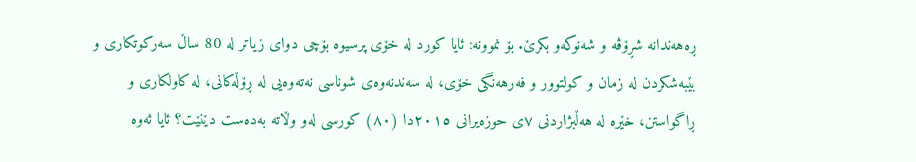ڕه‌هه‌ندانه‌ شڕۆڤه‌ و شه‌نوكه‌و بكرێ. بۆ نموونه‌: ئایا كورد له‌ خۆی پرسیوه‌ بۆچی دوای زیاتر له‌ 80 ساڵ سه‌ركوتكاری و بێبه‌شكردن له‌ زمان و كولتوور و فه‌رهه‌نگی خۆی، له‌ سه‌ندنه‌وه‌ی شوناسی نه‌ته‌وه‌یی له‌ ڕۆڵه‌كانی، له‌ كاولكاری و ڕاگواستن، خێره‌ له‌ هه‌ڵبژاردنی ٧ی حوزه‌یرانی ٢٠١٥دا (٨٠) كورسی له‌و وڵاته‌ به‌ده‌ست دێنێت؟ ئایا ئه‌وه‌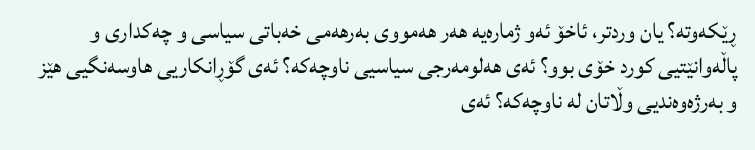ڕێكه‌وته‌؟ یان وردتر، ئاخۆ ئه‌و ژماره‌یه‌ هه‌ر هه‌مووی به‌رهه‌می خه‌باتی سیاسی و چه‌كداری و پاڵه‌وانێتیی كورد خۆی بوو؟ ئه‌ی هه‌لومه‌رجی سیاسیی ناوچه‌كه‌؟ ئه‌ی گۆڕانكاریی هاوسه‌نگیی هێز و به‌رژه‌وه‌ندیی وڵاتان له‌ ناوچه‌كه‌؟ ئه‌ی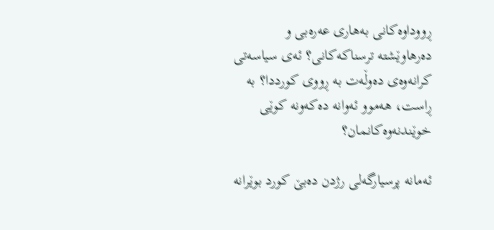ڕووداوه‌كانی به‌هاری عه‌ره‌بی و ده‌رهاوێشته‌ ترسناكه‌كانی؟ ئه‌ی سیاسه‌تی كرانه‌وه‌ی ده‌وڵه‌ت به‌ ڕووی كورددا؟ به‌ ڕاست، هه‌موو ئه‌وانه‌ ده‌كه‌ونه‌ كوێی خوێندنه‌وه‌كانمان؟

ئه‌مانه‌ پرسیارگه‌لی رژدن ده‌بێ كورد بوێرانه‌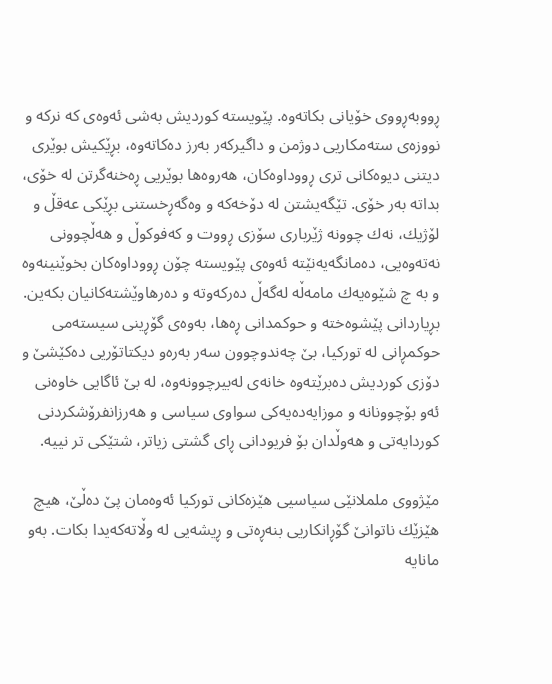ڕووبه‌ڕووی خۆیانی بكاته‌وه‌. پێویسته‌ كوردیش به‌شی ئه‌وه‌ی كه‌ نركه‌ و نووزه‌ی سته‌مكاریی دوژمن و داگیركه‌ر به‌رز ده‌كاته‌وه‌، بڕێكیش بوێری دیتنی دیوه‌كانی تری ڕووداوه‌كان، هه‌روه‌ها بوێریی ڕه‌خنه‌گرتن له‌ خۆی، بداته‌ به‌ر خۆی. تێگه‌یشتن له‌ دۆخه‌كه‌ و وه‌گه‌ڕخستنی بڕێكی عه‌قڵ و لۆژیك، نه‌ك چوونه‌ ژێرباری سۆزی ڕووت و كه‌فوكوڵ و هه‌ڵچوونی نه‌ته‌وه‌یی، ده‌مانگه‌یه‌نێته‌ ئه‌وه‌ی پێویسته‌ چۆن ڕووداوه‌كان بخوێنینه‌وه‌ و به‌ چ شێوه‌یه‌ك مامه‌ڵه‌ له‌گه‌ڵ ده‌ركه‌وته‌ و ده‌رهاوێشته‌كانیان بكه‌ین. بڕیاردانی پێشوه‌خته‌ و حوكمدانی ڕه‌ها، به‌وه‌ی گۆڕینی سیسته‌می حوكمڕانی له‌ توركیا، بێ چه‌ندوچوون سه‌ر به‌ره‌و دیكتاتۆریی ده‌كێشێ و دۆزی كوردیش ده‌برێته‌وه‌ خانه‌ی له‌بیرچوونه‌وه‌، له‌ بێ ئاگایی خاوه‌نی ئه‌و بۆچوونانه‌ و موزایه‌ده‌یه‌كی سواوی سیاسی و هه‌رزانفرۆشكردنی كوردایه‌تی و هه‌وڵدان بۆ فریودانی ڕای گشتی زیاتر، شتێكی تر نییه‌.

مێژووی ململانێی سیاسیی هێزه‌كانی توركیا ئه‌وه‌مان پێ ده‌ڵێ، هیچ هێزێك ناتوانێ گۆڕانكاریی بنه‌ڕه‌تی و ڕیشه‌یی له‌ وڵاته‌كه‌یدا بكات. به‌و مانایه‌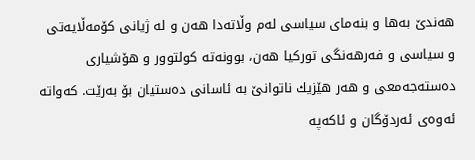هه‌ندێ به‌ها و بنه‌مای سیاسی له‌م وڵاته‌دا هه‌ن و له‌ ژیانی كۆمه‌ڵایه‌تی و سیاسی و فه‌رهه‌نگی توركیا هه‌ن، بوونه‌ته‌ كولتوور و هۆشیاری ده‌سته‌جه‌معی و هه‌ر هێزیك ناتوانێ به‌ ئاسانی ده‌ستیان بۆ به‌رێت. كه‌واته‌ ئه‌وه‌ی ئه‌ردۆگان و ئاكه‌په‌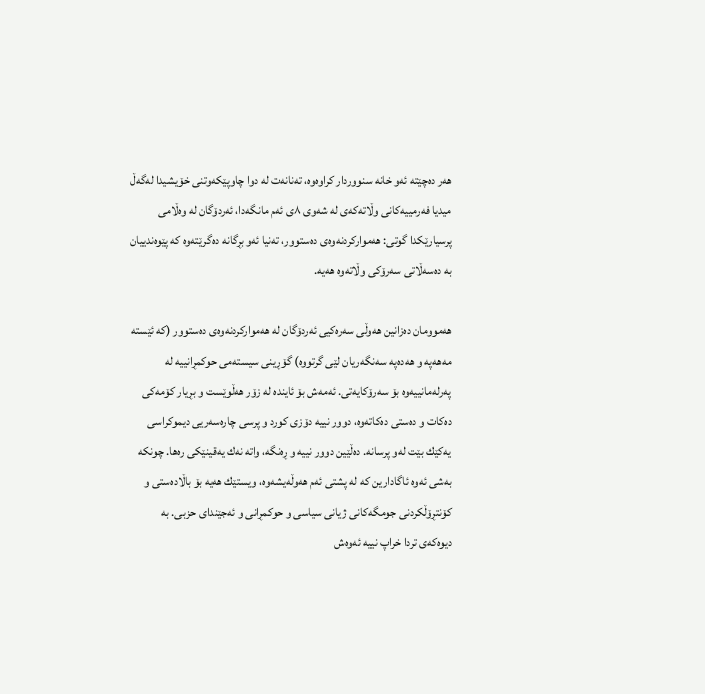هه‌ر ده‌چێته‌ ئه‌و خانه‌ سنووردار كراوه‌وه‌، ته‌نانه‌ت له‌ دوا چاوپێكه‌وتنی خۆیشیدا له‌گه‌ڵ میدیا فه‌رمییه‌كانی وڵاته‌كه‌ی له‌ شه‌وی ٨ی ئه‌م مانگه‌دا، ئه‌ردۆگان له‌ وه‌ڵامی پرسیارێكدا گوتی: هه‌مواركردنه‌وه‌ی ده‌ستوور، ته‌نیا ئه‌و بڕگانه‌ ده‌گرێته‌وه‌ كه‌ پێوه‌ندییان به‌ ده‌سه‌ڵاتی سه‌رۆكی وڵاته‌وه‌ هه‌یه‌.

هه‌موومان ده‌زانین هه‌وڵی سه‌ره‌كیی ئه‌ردۆگان له‌ هه‌مواركردنه‌وه‌ی ده‌ستوور (كه‌ ئێسته‌ مه‌هه‌په‌ و هه‌ده‌په‌ سه‌نگه‌ریان لێی گرتووه‌) گۆڕینی سیسته‌می حوكمڕانییه‌ له‌ په‌رله‌مانییه‌وه‌ بۆ سه‌رۆكایه‌تی. ئه‌مه‌ش بۆ ئاینده‌ له‌ زۆر هه‌ڵوێست و بڕیار كۆمه‌كی ده‌كات و ده‌ستی ده‌كاته‌وه‌، دوور نییه‌ دۆزی كورد و پرسی چاره‌سه‌ریی دیموكراسی یه‌كێك بێت له‌و پرسانه‌. ده‌ڵێین دوور نییه‌ و ڕه‌نگه‌، واته‌ نه‌ك یه‌قینێكی ره‌ها. چونكه‌ به‌شی ئه‌وه‌ ئاگادارین كه‌ له‌ پشتی ئه‌م هه‌وڵه‌یشه‌وه‌، ویستێك هه‌یه‌ بۆ باڵاده‌ستی و كۆنتڕۆڵكردنی جومگه‌كانی ژیانی سیاسی و حوكمڕانی و ئه‌جێندای حزبی. به‌ دیوه‌كه‌ی تردا خراپ نییه‌ ئه‌وه‌ش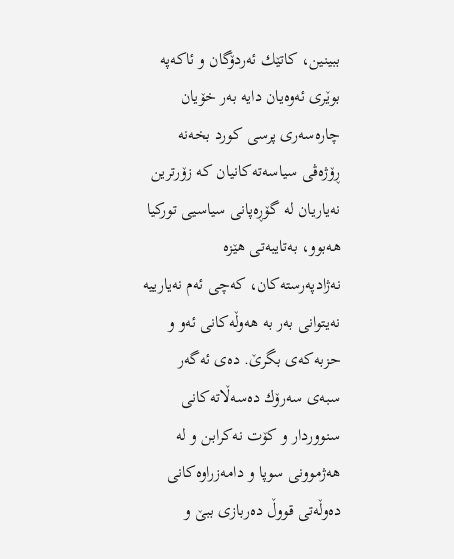ببینین، كاتێك ئه‌ردۆگان و ئاكه‌په‌ بوێری ئه‌وه‌یان دایه‌ به‌ر خۆیان چاره‌سه‌ری پرسی كورد بخه‌نه‌ ڕۆژه‌ڤی سیاسه‌ته‌كانیان كه‌ زۆرترین نه‌یاریان له‌ گۆڕه‌پانی سیاسیی توركیا هه‌بوو، به‌تایبه‌تی هێزه‌ نه‌ژادپه‌رسته‌كان، كه‌چی ئه‌م نه‌یارییه‌ نه‌یتوانی به‌ر به‌ هه‌وڵه‌كانی ئه‌و و حزبه‌كه‌ی بگرێ. ده‌ی ئه‌گه‌ر سبه‌ی سه‌رۆك ده‌سه‌ڵاته‌كانی سنووردار و كۆت نه‌كرابن و له‌ هه‌ژموونی سوپا و دامه‌زراوه‌كانی ده‌وڵه‌تی قووڵ ده‌ربازی ببێ و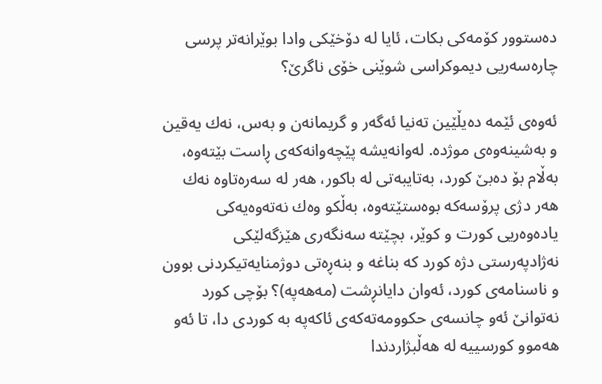ده‌ستوور كۆمه‌كی بكات، ئایا له‌ دۆخێكی وادا بوێرانه‌تر پرسی چاره‌سه‌ریی دیموكراسی شوێنی خۆی ناگرێ؟

ئه‌وه‌ی ئێمه‌ ده‌یڵێین ته‌نیا ئه‌گه‌ر و گریمانه‌ن و به‌س، نه‌ك یه‌قین و به‌شینه‌وه‌ی موژده‌. له‌وانه‌یشه‌ پێچه‌وانه‌كه‌ی ڕاست بێته‌وه‌، به‌ڵام بۆ ده‌بێ كورد، به‌تایبه‌تی له‌ باكور، هه‌ر له‌ سه‌ره‌تاوه‌ نه‌ك هه‌ر دژی پرۆسه‌كه‌ بوه‌ستێته‌وه‌، به‌ڵكو وه‌ك نه‌ته‌وه‌یه‌كی یاده‌وه‌ریی كورت و كوێر، بچێته‌ سه‌نگه‌ری هێزگه‌لێكی نه‌ژادپه‌رستی دژه‌ كورد كه‌ بناغه‌ و بنه‌ڕه‌تی دوژمنایه‌تیكردنی بوون و ناسنامه‌ی كورد، ئه‌وان دایانڕشت (مه‌هه‌په‌)؟ بۆچی كورد نه‌توانێ ئه‌و چانسه‌ی حكوومه‌ته‌كه‌ی ئاكه‌په‌ به‌ كوردی دا، تا ئه‌و هه‌موو كورسییه‌ له‌ هه‌ڵبژاردندا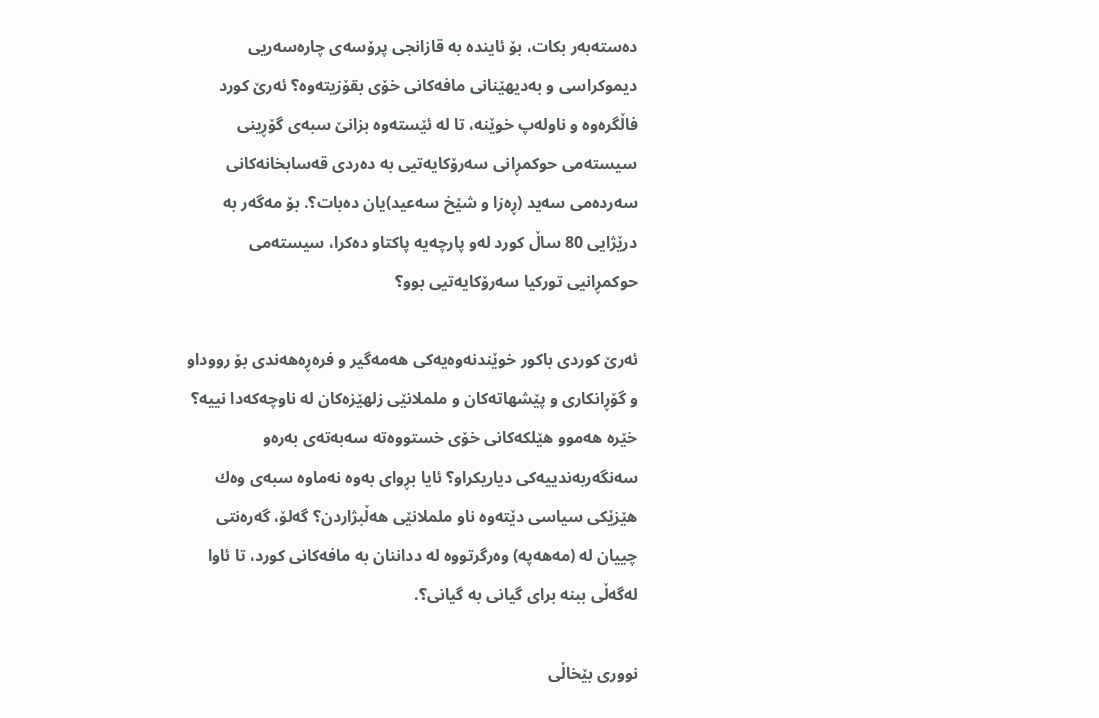ده‌سته‌به‌ر بكات، بۆ ئاینده‌ به‌ قازانجی پرۆسه‌ی چاره‌سه‌ریی دیموكراسی و به‌دیهێنانی مافه‌كانی خۆی بقۆزیته‌وه‌؟ ئه‌رێ كورد فاڵگره‌وه‌ و ناوله‌پ خوێنه‌، تا له‌ ئێسته‌وه‌ بزانێ سبه‌ی گۆڕینی سیسته‌می حوكمڕانی سه‌رۆكایه‌تیی به‌ ده‌ردی قه‌سابخانه‌كانی سه‌رده‌می سه‌ید (ڕه‌زا و شێخ سه‌عید)یان ده‌بات؟. بۆ مه‌گه‌ر به‌ درێژایی 80 ساڵ كورد له‌و پارچه‌یه‌ پاكتاو ده‌كرا، سیسته‌می حوكمڕانیی توركیا سه‌رۆكایه‌تیی بوو؟

ئه‌رێ كوردی باكور خوێندنه‌وه‌یه‌كی هه‌مه‌گیر و فره‌ڕه‌هه‌ندی بۆ رووداو و گۆڕانكاری و پێشهاته‌كان و ململانێی زلهێزه‌كان له‌ ناوچه‌كه‌دا نییه‌؟ خێره‌ هه‌موو هێلكه‌كانی خۆی خستووه‌ته‌ سه‌به‌ته‌ی به‌ره‌و سه‌نگه‌ربه‌ندییه‌كی دیاریكراو؟ ئایا بڕوای به‌وه‌ نه‌ماوه‌ سبه‌ی وه‌ك هێزێكی سیاسی دێته‌وه‌ ناو ململانێی هه‌ڵبژاردن؟ گه‌لۆ، گه‌ره‌نتی چییان له‌ (مه‌هه‌په‌) وه‌رگرتووه‌ له‌ دداننان به‌ مافه‌كانی كورد، تا ئاوا له‌گه‌ڵی ببنه‌ برای گیانی به‌ گیانی؟.

نووری بێخاڵی